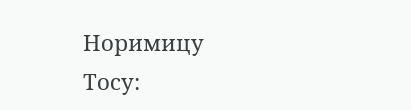Норимицу Тосу: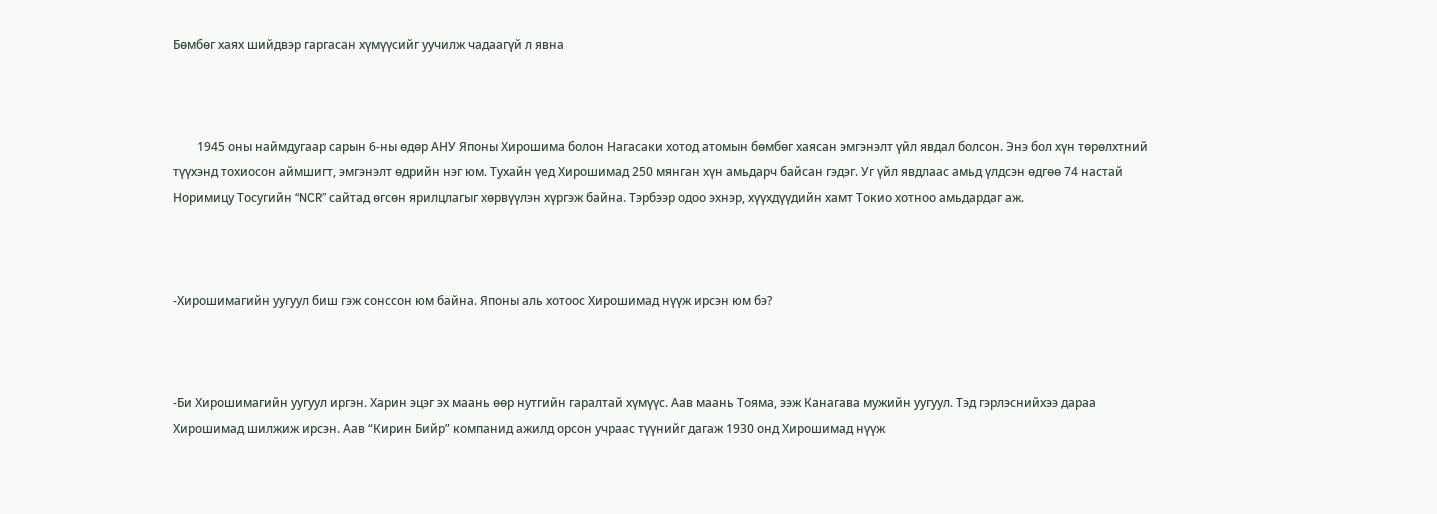Бөмбөг хаях шийдвэр гаргасан хүмүүсийг уучилж чадаагүй л явна



        1945 оны наймдугаар сарын 6-ны өдөр АНУ Японы Хирошима болон Нагасаки хотод атомын бөмбөг хаясан эмгэнэлт үйл явдал болсон. Энэ бол хүн төрөлхтний түүхэнд тохиосон аймшигт, эмгэнэлт өдрийн нэг юм. Тухайн үед Хирошимад 250 мянган хүн амьдарч байсан гэдэг. Уг үйл явдлаас амьд үлдсэн өдгөө 74 настай Норимицу Тосугийн “NCR” сайтад өгсөн ярилцлагыг хөрвүүлэн хүргэж байна. Тэрбээр одоо эхнэр, хүүхдүүдийн хамт Токио хотноо амьдардаг аж.



-Хирошимагийн уугуул биш гэж сонссон юм байна. Японы аль хотоос Хирошимад нүүж ирсэн юм бэ?



-Би Хирошимагийн уугуул иргэн. Харин эцэг эх маань өөр нутгийн гаралтай хүмүүс. Аав маань Тояма, ээж Канагава мужийн уугуул. Тэд гэрлэснийхээ дараа Хирошимад шилжиж ирсэн. Аав “Кирин Бийр” компанид ажилд орсон учраас түүнийг дагаж 1930 онд Хирошимад нүүж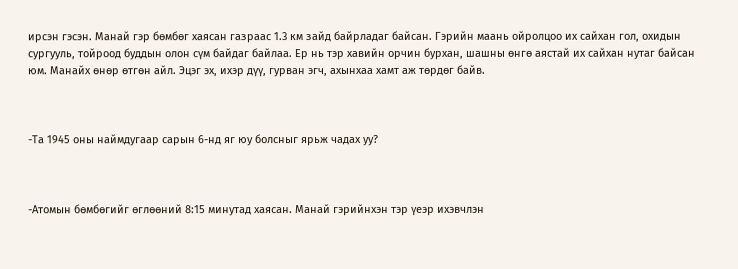ирсэн гэсэн. Манай гэр бөмбөг хаясан газраас 1.3 км зайд байрладаг байсан. Гэрийн маань ойролцоо их сайхан гол, охидын сургууль, тойроод буддын олон сүм байдаг байлаа. Ер нь тэр хавийн орчин бурхан, шашны өнгө аястай их сайхан нутаг байсан юм. Манайх өнөр өтгөн айл. Эцэг эх, ихэр дүү, гурван эгч, ахынхаа хамт аж төрдөг байв.



-Та 1945 оны наймдугаар сарын 6-нд яг юу болсныг ярьж чадах уу?



-Атомын бөмбөгийг өглөөний 8:15 минутад хаясан. Манай гэрийнхэн тэр үеэр ихэвчлэн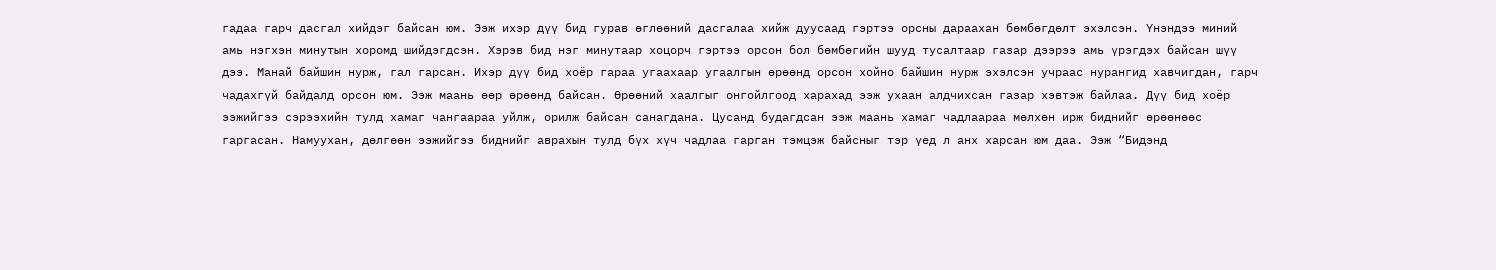гадаа гарч дасгал хийдэг байсан юм. Ээж ихэр дүү бид гурав өглөөний дасгалаа хийж дуусаад гэртээ орсны дараахан бөмбөгдөлт эхэлсэн. Үнэндээ миний амь нэгхэн минутын хоромд шийдэгдсэн. Хэрэв бид нэг минутаар хоцорч гэртээ орсон бол бөмбөгийн шууд тусалтаар газар дээрээ амь үрэгдэх байсан шүү дээ. Манай байшин нурж, гал гарсан. Ихэр дүү бид хоёр гараа угаахаар угаалгын өрөөнд орсон хойно байшин нурж эхэлсэн учраас нурангид хавчигдан, гарч чадахгүй байдалд орсон юм. Ээж маань өөр өрөөнд байсан. Өрөөний хаалгыг онгойлгоод харахад ээж ухаан алдчихсан газар хэвтэж байлаа. Дүү бид хоёр ээжийгээ сэрээхийн тулд хамаг чангаараа уйлж, орилж байсан санагдана. Цусанд будагдсан ээж маань хамаг чадлаараа мөлхөн ирж биднийг өрөөнөөс гаргасан. Намуухан, дөлгөөн ээжийгээ биднийг аврахын тулд бүх хүч чадлаа гарган тэмцэж байсныг тэр үед л анх харсан юм даа. Ээж “Бидэнд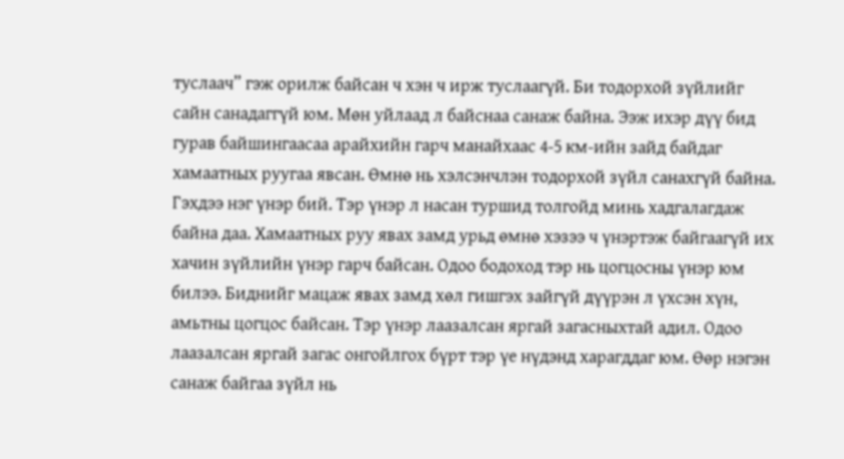туслаач” гэж орилж байсан ч хэн ч ирж туслаагүй. Би тодорхой зүйлийг сайн санадаггүй юм. Мөн уйлаад л байснаа санаж байна. Ээж ихэр дүү бид гурав байшингаасаа арайхийн гарч манайхаас 4-5 км-ийн зайд байдаг хамаатных руугаа явсан. Өмнө нь хэлсэнчлэн тодорхой зүйл санахгүй байна. Гэхдээ нэг үнэр бий. Тэр үнэр л насан туршид толгойд минь хадгалагдаж байна даа. Хамаатных руу явах замд урьд өмнө хэзээ ч үнэртэж байгаагүй их хачин зүйлийн үнэр гарч байсан. Одоо бодоход тэр нь цогцосны үнэр юм билээ. Биднийг мацаж явах замд хөл гишгэх зайгүй дүүрэн л үхсэн хүн, амьтны цогцос байсан. Тэр үнэр лаазалсан яргай загасныхтай адил. Одоо лаазалсан яргай загас онгойлгох бүрт тэр үе нүдэнд харагддаг юм. Өөр нэгэн санаж байгаа зүйл нь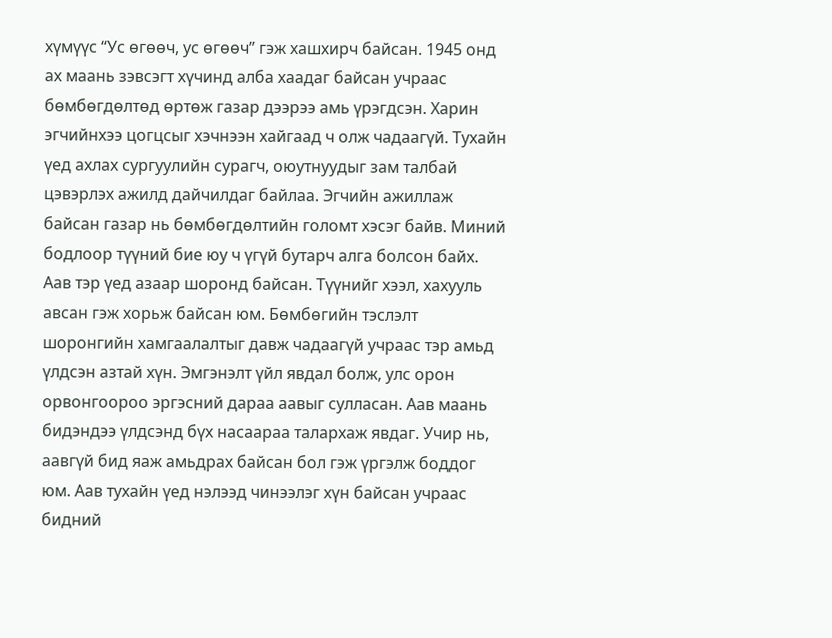хүмүүс “Ус өгөөч, ус өгөөч” гэж хашхирч байсан. 1945 онд ах маань зэвсэгт хүчинд алба хаадаг байсан учраас бөмбөгдөлтөд өртөж газар дээрээ амь үрэгдсэн. Харин эгчийнхээ цогцсыг хэчнээн хайгаад ч олж чадаагүй. Тухайн үед ахлах сургуулийн сурагч, оюутнуудыг зам талбай цэвэрлэх ажилд дайчилдаг байлаа. Эгчийн ажиллаж байсан газар нь бөмбөгдөлтийн голомт хэсэг байв. Миний бодлоор түүний бие юу ч үгүй бутарч алга болсон байх. Аав тэр үед азаар шоронд байсан. Түүнийг хээл, хахууль авсан гэж хорьж байсан юм. Бөмбөгийн тэслэлт шоронгийн хамгаалалтыг давж чадаагүй учраас тэр амьд үлдсэн азтай хүн. Эмгэнэлт үйл явдал болж, улс орон орвонгоороо эргэсний дараа аавыг сулласан. Аав маань бидэндээ үлдсэнд бүх насаараа талархаж явдаг. Учир нь, аавгүй бид яаж амьдрах байсан бол гэж үргэлж боддог юм. Аав тухайн үед нэлээд чинээлэг хүн байсан учраас бидний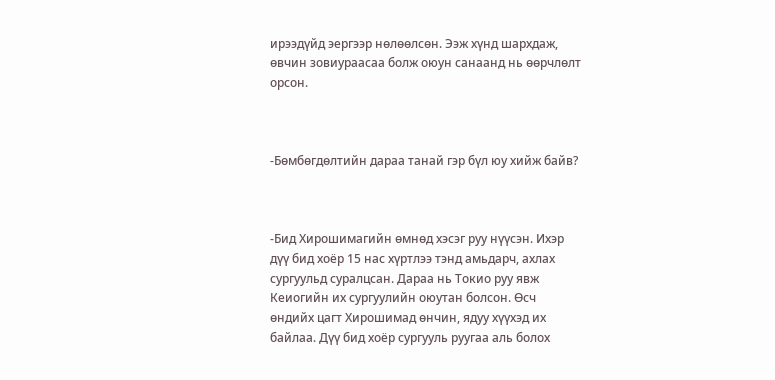ирээдүйд эергээр нөлөөлсөн. Ээж хүнд шархдаж, өвчин зовиураасаа болж оюун санаанд нь өөрчлөлт орсон.



-Бөмбөгдөлтийн дараа танай гэр бүл юу хийж байв?



-Бид Хирошимагийн өмнөд хэсэг руу нүүсэн. Ихэр дүү бид хоёр 15 нас хүртлээ тэнд амьдарч, ахлах сургуульд суралцсан. Дараа нь Токио руу явж Кеиогийн их сургуулийн оюутан болсон. Өсч өндийх цагт Хирошимад өнчин, ядуу хүүхэд их байлаа. Дүү бид хоёр сургууль руугаа аль болох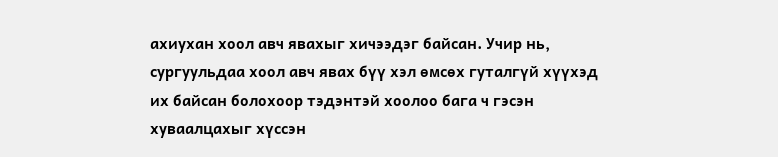ахиухан хоол авч явахыг хичээдэг байсан. Учир нь, сургуульдаа хоол авч явах бүү хэл өмсөх гуталгүй хүүхэд их байсан болохоор тэдэнтэй хоолоо бага ч гэсэн хуваалцахыг хүссэн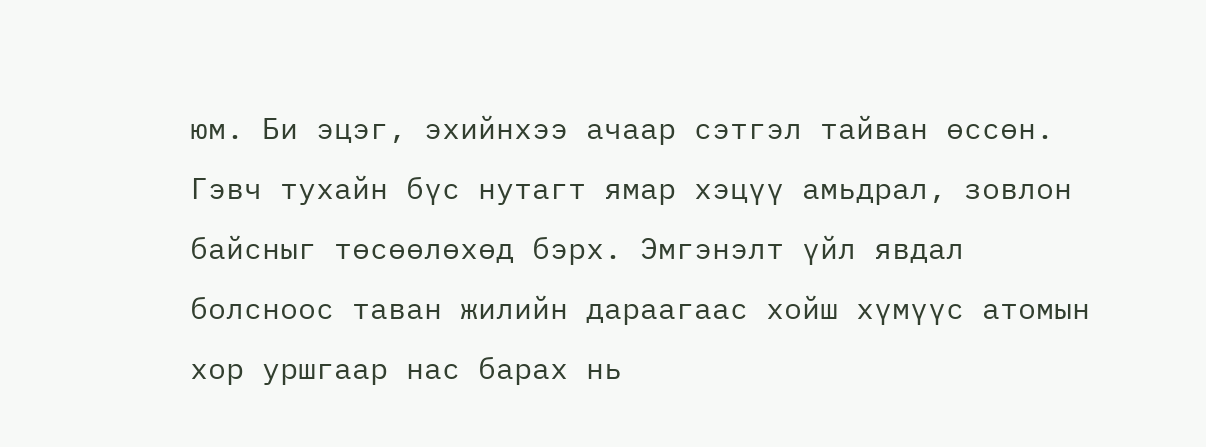юм. Би эцэг, эхийнхээ ачаар сэтгэл тайван өссөн. Гэвч тухайн бүс нутагт ямар хэцүү амьдрал, зовлон байсныг төсөөлөхөд бэрх. Эмгэнэлт үйл явдал болсноос таван жилийн дараагаас хойш хүмүүс атомын хор уршгаар нас барах нь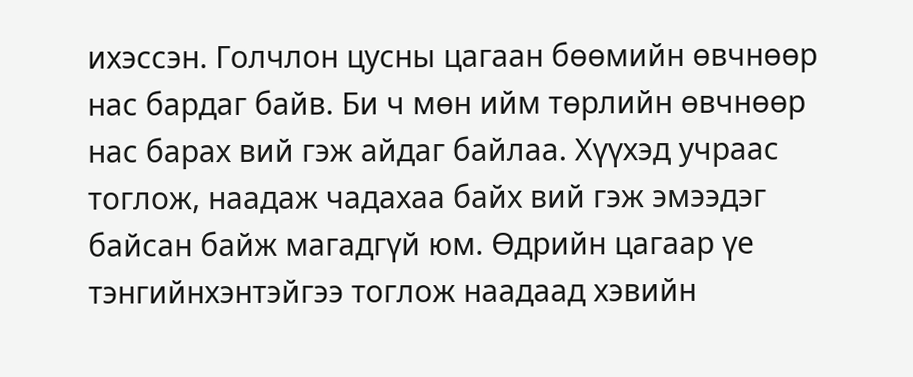ихэссэн. Голчлон цусны цагаан бөөмийн өвчнөөр нас бардаг байв. Би ч мөн ийм төрлийн өвчнөөр нас барах вий гэж айдаг байлаа. Хүүхэд учраас тоглож, наадаж чадахаа байх вий гэж эмээдэг байсан байж магадгүй юм. Өдрийн цагаар үе тэнгийнхэнтэйгээ тоглож наадаад хэвийн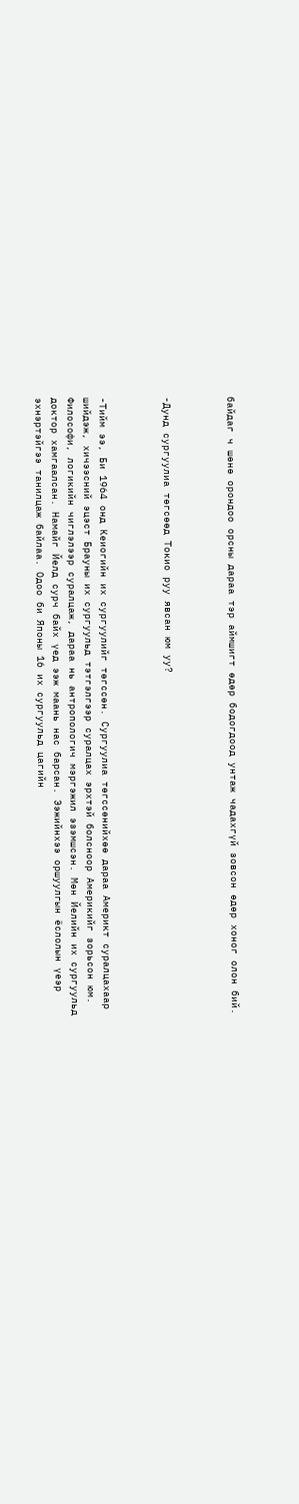байдаг ч шөнө орондоо орсны дараа тэр аймшигт өдөр бодогдоод унтаж чадахгүй зовсон өдөр хоног олон бий.



-Дунд сургуулиа төгсөөд Токио руу явсан юм уу?



-Тийм ээ, Би 1964 онд Кеиогийн их сургуулийг төгссөн. Сургуулиа төгссөнийхөө дараа Америкт суралцахаар шийдэж, хичээсний эцэст Брауны их сургуульд тэтгэлгээр суралцах эрхтэй болсноор Америкийг зорьсон юм. Философи, логикийн чиглэлээр суралцаж, дараа нь антропологич мэргэжил эзэмшсэн. Мөн Йелийн их сургуульд доктор хамгаалсан. Намайг Йелд сурч байх үед ээж маань нас барсан. Ээжийнхээ оршуулгын ёслолын үеэр эхнэртэйгээ танилцаж байлаа. Одоо би Японы 16 их сургуульд цагийн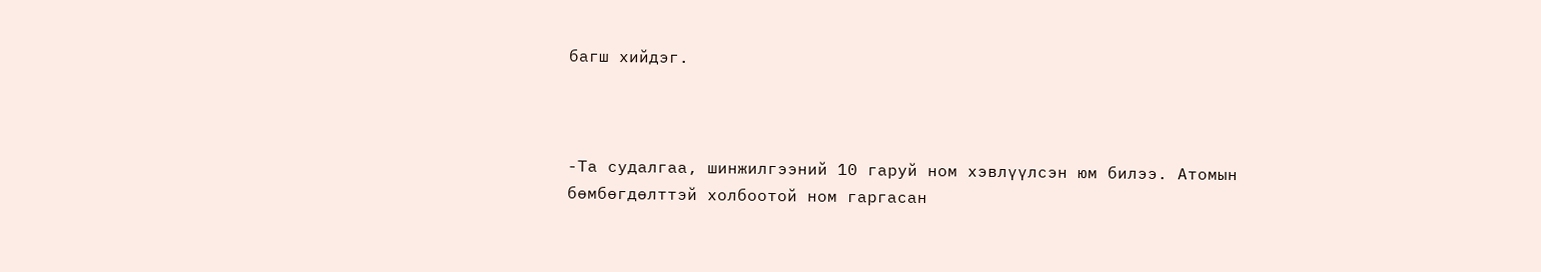багш хийдэг.



-Та судалгаа, шинжилгээний 10 гаруй ном хэвлүүлсэн юм билээ. Атомын бөмбөгдөлттэй холбоотой ном гаргасан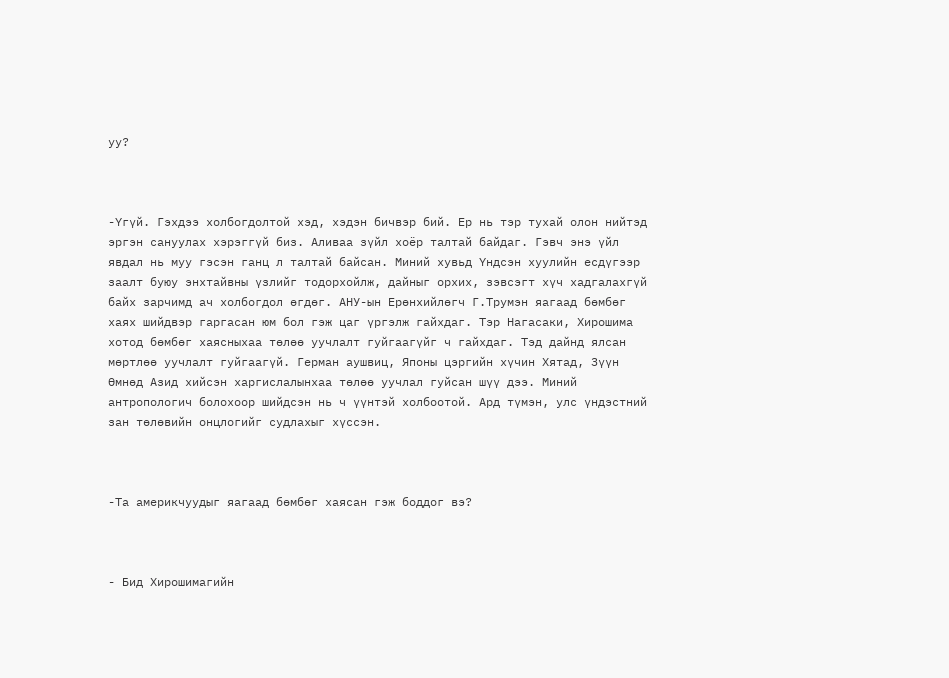уу?



-Үгүй. Гэхдээ холбогдолтой хэд, хэдэн бичвэр бий. Ер нь тэр тухай олон нийтэд эргэн сануулах хэрэггүй биз. Аливаа зүйл хоёр талтай байдаг. Гэвч энэ үйл явдал нь муу гэсэн ганц л талтай байсан. Миний хувьд Үндсэн хуулийн есдүгээр заалт буюу энхтайвны үзлийг тодорхойлж, дайныг орхих, зэвсэгт хүч хадгалахгүй байх зарчимд ач холбогдол өгдөг. АНУ-ын Ерөнхийлөгч Г.Трумэн яагаад бөмбөг хаях шийдвэр гаргасан юм бол гэж цаг үргэлж гайхдаг. Тэр Нагасаки, Хирошима хотод бөмбөг хаясныхаа төлөө уучлалт гуйгаагүйг ч гайхдаг. Тэд дайнд ялсан мөртлөө уучлалт гуйгаагүй. Герман аушвиц, Японы цэргийн хүчин Хятад, Зүүн Өмнөд Азид хийсэн харгислалынхаа төлөө уучлал гуйсан шүү дээ. Миний антропологич болохоор шийдсэн нь ч үүнтэй холбоотой. Ард түмэн, улс үндэстний зан төлөвийн онцлогийг судлахыг хүссэн.



-Та америкчуудыг яагаад бөмбөг хаясан гэж боддог вэ?



- Бид Хирошимагийн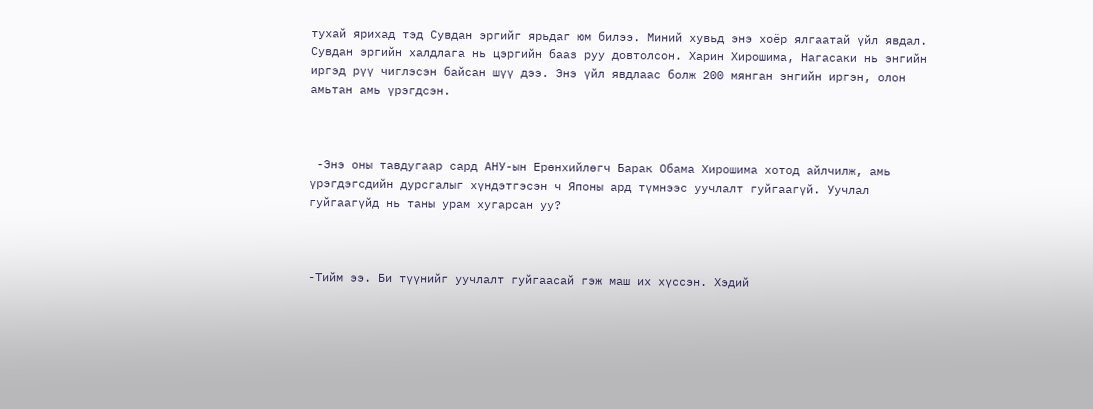тухай ярихад тэд Сувдан эргийг ярьдаг юм билээ. Миний хувьд энэ хоёр ялгаатай үйл явдал. Сувдан эргийн халдлага нь цэргийн бааз руу довтолсон. Харин Хирошима, Нагасаки нь энгийн иргэд рүү чиглэсэн байсан шүү дээ. Энэ үйл явдлаас болж 200 мянган энгийн иргэн, олон амьтан амь үрэгдсэн.



 -Энэ оны тавдугаар сард АНУ-ын Ерөнхийлөгч Барак Обама Хирошима хотод айлчилж, амь үрэгдэгсдийн дурсгалыг хүндэтгэсэн ч Японы ард түмнээс уучлалт гуйгаагүй. Уучлал гуйгаагүйд нь таны урам хугарсан уу?



-Тийм ээ. Би түүнийг уучлалт гуйгаасай гэж маш их хүссэн. Хэдий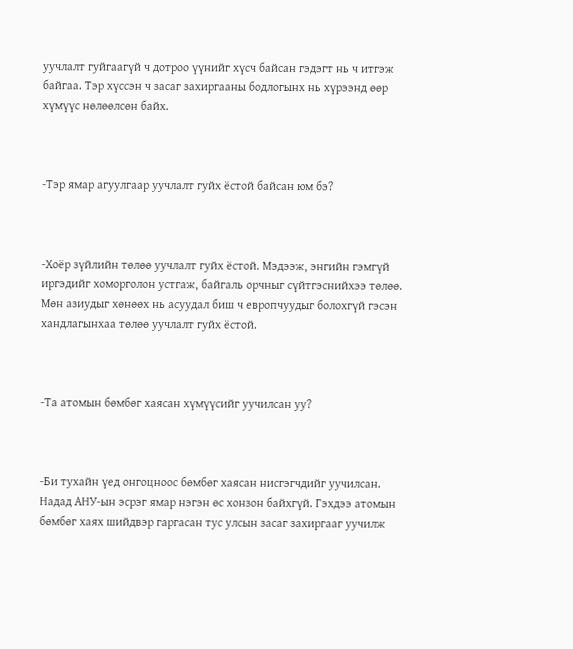уучлалт гуйгаагүй ч дотроо үүнийг хүсч байсан гэдэгт нь ч итгэж байгаа. Тэр хүссэн ч засаг захиргааны бодлогынх нь хүрээнд өөр хүмүүс нөлөөлсөн байх.



-Тэр ямар агуулгаар уучлалт гуйх ёстой байсан юм бэ?



-Хоёр зүйлийн төлөө уучлалт гуйх ёстой. Мэдээж, энгийн гэмгүй иргэдийг хоморголон устгаж, байгаль орчныг сүйтгэснийхээ төлөө. Мөн азиудыг хөнөөх нь асуудал биш ч европчуудыг болохгүй гэсэн хандлагынхаа төлөө уучлалт гуйх ёстой.



-Та атомын бөмбөг хаясан хүмүүсийг уучилсан уу?



-Би тухайн үед онгоцноос бөмбөг хаясан нисгэгчдийг уучилсан. Надад АНУ-ын эсрэг ямар нэгэн өс хонзон байхгүй. Гэхдээ атомын бөмбөг хаях шийдвэр гаргасан тус улсын засаг захиргааг уучилж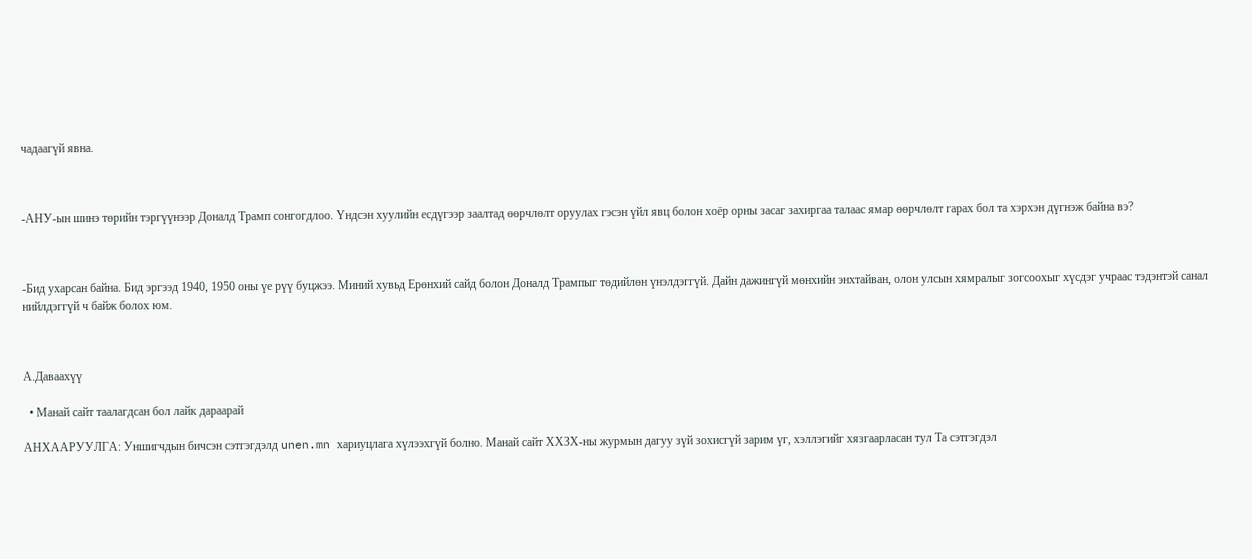чадаагүй явна.



-АНУ-ын шинэ төрийн тэргүүнээр Доналд Трамп сонгогдлоо. Үндсэн хуулийн есдүгээр заалтад өөрчлөлт оруулах гэсэн үйл явц болон хоёр орны засаг захиргаа талаас ямар өөрчлөлт гарах бол та хэрхэн дүгнэж байна вэ?



-Бид ухарсан байна. Бид эргээд 1940, 1950 оны үе рүү буцжээ. Миний хувьд Ерөнхий сайд болон Доналд Трампыг төдийлөн үнэлдэггүй. Дайн дажингүй мөнхийн энхтайван, олон улсын хямралыг зогсоохыг хүсдэг учраас тэдэнтэй санал нийлдэггүй ч байж болох юм.



А.Даваахүү

  • Манай сайт таалагдсан бол лайк дараарай

АНХААРУУЛГА: Уншигчдын бичсэн сэтгэгдэлд unen.mn хариуцлага хүлээхгүй болно. Манай сайт ХХЗХ-ны журмын дагуу зүй зохисгүй зарим үг, хэллэгийг хязгаарласан тул Та сэтгэгдэл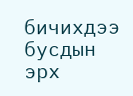бичихдээ бусдын эрх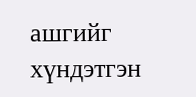ашгийг хүндэтгэн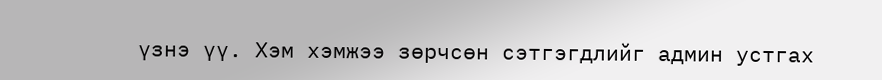үзнэ үү. Хэм хэмжээ зөрчсөн сэтгэгдлийг админ устгах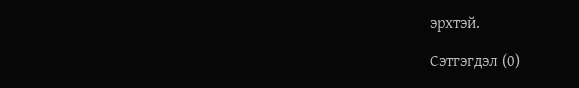эрхтэй.

Сэтгэгдэл (0)